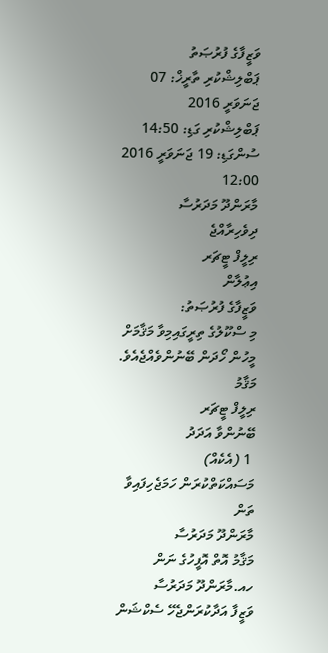ވަޒީފާގެ ފުރުޞަތު
ޕަބްލިޝްކުރި ތާރީޚް: 07 ޖަނަވަރީ 2016
ޕަބްލިޝްކުރި ގަޑި: 14:50
ސުންގަޑި: 19 ޖަނަވަރީ 2016 12:00
މާރަންދޫ މަދަރުސާ
ދިވެހިރާއްޖެ
ރިލީފް ޓީޗަރ
އިޢުލާން
ވަޒީފާގެ ފުރުޞަތު:
މި ސްކޫލުގެ ތިރީގައިމިވާ މަޤާމަށް މީހުން ހޯދަން ބޭނުންވެއްޖެއެވެ.
މަޤާމު
ރިލީފް ޓީޗަރ
ބޭނުންވާ އަދަދު
 1 (އެކެއް)
މަސައްކަތްކުރަން ހަމަޖެހިފައިވާ ތަން
މާރަންދޫ މަދަރުސާ
މަޤާމު އޮތް އޮފީހުގެ ނަން
ހއ.މާރަންދޫ މަދަރުސާ
ވަޒީފާ އަދާކުރަންޖެހޭ ސެކްޝަން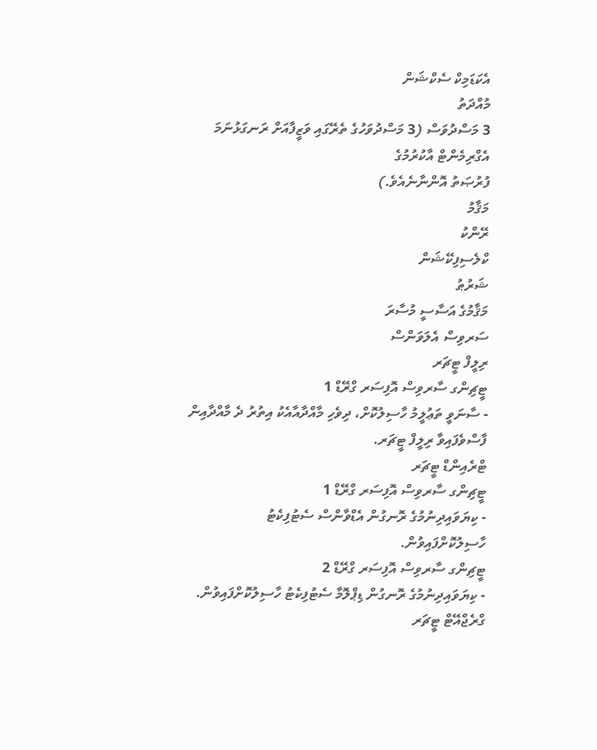އެކަޑަމިކް ސެކްޝަން
މުއްދަތު
3 މަސްދުވަސް (3 މަސްދުވަހުގެ ތެރޭގައި ވަޒީފާއަށް ރަނގަޅުނަމަ އެގްރިމެންޓް އާކުރުމުގެ
ފުރުޞަތު އޮންނާނެއެވެ.)
މަޤާމު
ރޭންކު
ކްލެސިފިކޭޝަން
ޝަރުޠު
މަޤާމުގެ އަސާސީ މުސާރަ
ސަރވިސް އެލަވަންސް
ރިލީފް ޓީޗަރ
ޓީޗިންގ ސާރވިސް އޮފިސަރ ގްރޭޑް 1
- ސާނަވީ ތަޢުލީމު ހާސިލުކޮށް، ދިވެހި މާއްދާއާއެކު އިތުރު ދެ މާއްދާއިން ފާސްވެފައިވާ ރިލީފް ޓީޗަރ.
ޓްރެއިންޑް ޓީޗަރ
ޓީޗިންގ ސާރވިސް އޮފިސަރ ގްރޭޑް 1
- ކިޔަވައިދިނުމުގެ ރޮނގުން އެޑްވާންސް ސެޓުފިކެޓު ހާސިލުކޮށްފައިވުން.
ޓީޗިންގ ސާރވިސް އޮފިސަރ ގްރޭޑް 2
- ކިޔަވައިދިނުމުގެ ރޮނގުން ޑިޕްލޮމާ ސެޓުފިކެޓު ހާސިލުކޮށްފައިވުން.
ގްރެޖްއޭޓް ޓީޗަރ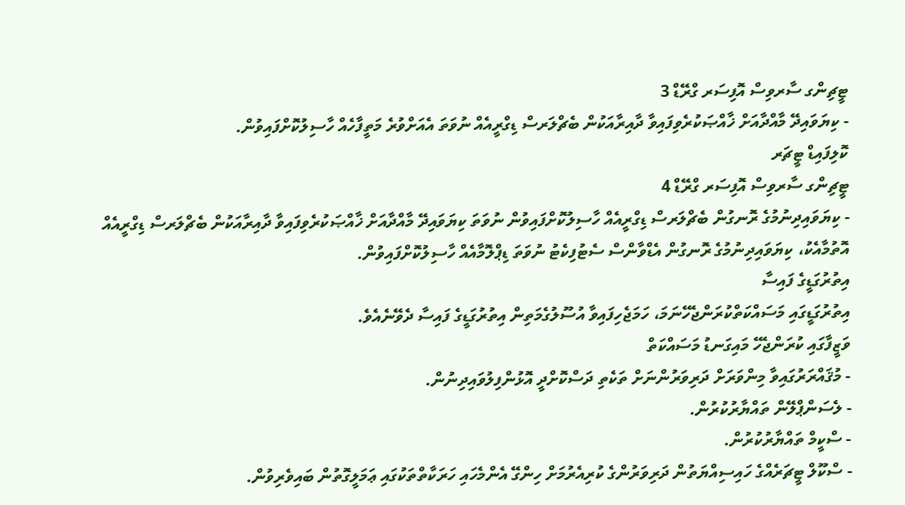ޓީޗިންގ ސާރވިސް އޮފިސަރ ގްރޭޑް 3
- ކިޔަވައިދޭ މާއްދާއަށް ޚާއްޞަކުރެވިފައިވާ ދާއިރާއަކުން ބެޗްލަރސް ޑިގްރީއެއް ނުވަތަ އެއަށްވުރެ މަތީފާހެއް ހާސިލުކޮށްފައިވުން.
ކޮލިފައިޑް ޓީޗަރ
ޓީޗިންގ ސާރވިސް އޮފިސަރ ގްރޭޑް 4
- ކިޔަވައިދިނުމުގެ ރޮނގުން ބެޗްލަރސް ޑިގްރީއެއް ހާސިލުކޮށްފައިވުން ނުވަތަ ކިޔަވައިދޭ މާއްދާއަށް ޚާއްޞަކުރެވިފައިވާ ދާއިރާއަކުން ބެޗްލަރސް ޑިގްރީއެއް އޮތުމާއެކު، ކިޔަވައިދިނުމުގެ ރޮނގުން އެޑްވާންސް ސެޓުފިކެޓު ނުވަތަ ޑިޕްލޮމާއެއް ހާސިލުކޮށްފައިވުން.
އިތުރުގަޑީގެ ފައިސާ
އިތުރުގަޑީގައި މަސައްކަތްކުރަންޖެހޭނަމަ، ހަމަޖެހިފައިވާ އުސޫލުގެމަތިން އިތުރުގަޑީގެ ފައިސާ ދެވޭނެއެވެ.
ވަޒީފާގައި ކުރަންޖެހޭ މައިގަނޑު މަސައްކަތް
- މުޤައްރަރުގައިވާ މިންވަރަށް ދަރިވަރުންނަށް ތަކެތި ދަސްކޮށްދީ އޮޅުންފިލުވައިދިނުން.
- ލެސަންޕްލޭން ތައްޔާރުކުރުން.
- ސްކީމް ތައްޔާރުކުރުން.
- ސްކޫލް ޓީޗަރެއްގެ ހައިސިއްޔަތުން ދަރިވަރުންގެ ކުރިއެރުމަށް ހިންގޭ އެންމެހައި ހަރަކާތްތަކުގައި ޢަމަލީގޮތުން ބައިވެރިވުން.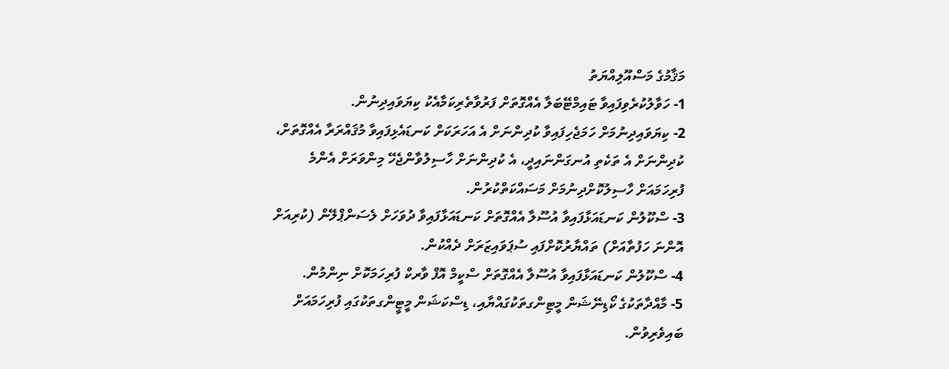މަޤާމުގެ މަސްއޫލިއްޔަތު
1- ހަވާލުކުރެވިފައިވާ ޓައިމްޓޭބަލާ އެއްގޮތަށް ފަރުވާތެރިކަމާއެކު ކިޔަވައިދިނުން.
2- ކިޔަވައިދިނުމަށް ހަމަޖެހިފައިވާ ކުދިންނަށް އެ އަހަރަކަށް ކަނޑައެޅިފައިވާ މުޤައްރަރާ އެއްގޮތަށް، ކުދިންނަށް އެ ތަކެތި އުނގަންނައިދީ، އެ ކުދިންނަށް ހާސިލުވާންޖެހޭ މިންވަރަށް އެންމެ ފުރިހަމައަށް ހާސިލުކޮށްދިނުމަށް މަސައްކަތްކުރުން.
3- ސްކޫލުން ކަނޑައަޅާފައިވާ އުސޫލާ އެއްގޮތަށް ކަނޑައަޅާފައިވާ ދުވަހަށް ލެސަންޕްލޭން (ކުރިއަށް އޮންނަ ހަފުތާއަށް) ތައްޔާރުކޮށްފައި ސުޕަވައިޒަރަށް ދެއްކުން.
4- ސްކޫލުން ކަނޑައަޅާފައިވާ އުސޫލާ އެއްގޮތަށް ސްކީމް އޮފް ވާރކް ފުރިހަމަކޮށް ނިންމުން.
5- މާއްދާތަކުގެ ކޯޑިނޭޝަން މީޓިންގތަކުގައްޔާއި، ޑިސްކަޝަން މީޓީންގތަކުގައި ފުރިހަމައަށް ބައިވެރިވުން.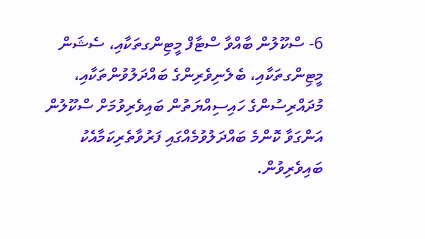6- ސްކޫލުން ބާއްވާ ސްޓާފް މީޓިންގތަކާއި، ސެޝަން މީޓިންގތަކާއި، ބެލެނިވެރިންގެ ބައްދަލުވުންތަކާއި، މުދައްރިސުންގެ ހައިސިއްޔަތުން ބައިވެރިވުމަށް ސްކޫލުން އަންގަވާ ކޮންމެ ބައްދަލުވުމެއްގައި ފަރުވާތެރިކަމާއެކު ބައިވެރިވުން.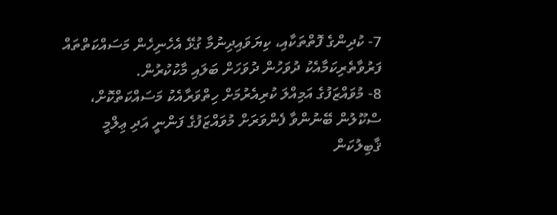7- ކުދިންގެ ފޮތްތަކާއި، ކިޔަވައިދިނުމާ ގުޅޭ އެހެނިހެން މަސައްކަތްތައް ފަރުވާތެރިކަމާއެކު ދުވަހުން ދުވަހަށް ބަލައި މާކުކުރުން.
8- މުވައްޒަފުގެ އަމިއްލަ ކުރިއެރުމަށް ހިތްވަރާއެކު މަސައްކަތްކޮށް، ސްކޫލުން ބޭނުންވާ ފެންވަރަށް މުވައްޒަފުގެ ފަންނީ އަދި ޢިލްމީ ޤާބިލުކަން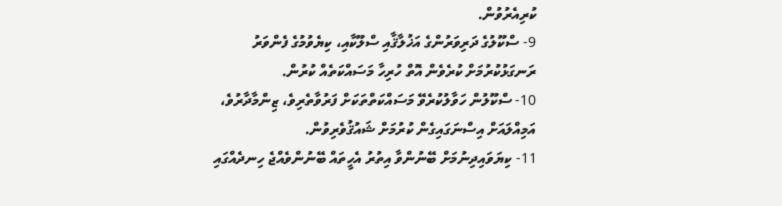ކުރިއެރުވުން.
9- ސްކޫލުގެ ދަރިވަރުންގެ އަޚުލާޤާއި ސްލޫކާއި، ކިޔެވުމުގެ ފެންވަރު ރަނގަޅުކުރުމަށް ކުރެވެން އޮތް ހުރިހާ މަސައްކަތެއް ކުރުން.
10- ސްކޫލުން ހަވާލުކުރެވޭ މަސައްކަތްތަކަށް ފަރުވާތެރިވެ، ޒިންމާދާރުވެ، އަމިއްލައަށް އިސްނަގައިގެން ކުރުމަށް ޝައުޤުވެރިވުން.
11- ކިޔަވައިދިނުމަށް ބޭނުންވާ އިތުރު އެހީތައް ބޭނުންވެއްޖެ ހިނދެއްގައި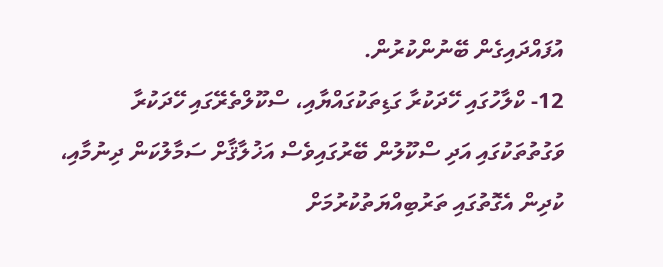އުފައްދައިގެން ބޭނުންކުރުން.
12- ކްލާހުގައި ހޭދަކުރާ ގަޑިތަކުގައްޔާއި، ސްކޫލްތެރޭގައި ހޭދަކުރާ ވަގުތުތަކުގައި އަދި ސްކޫލުން ބޭރުގައިވެސް އަޚުލާޤާށް ސަމާލުކަން ދިނުމާއި، ކުދިން އެގޮތުގައި ތަރުބިއްޔަތުކުރުމަށް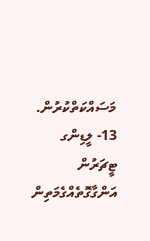މަސައްކަތްކުރުން.
13- ލީޑިންގ ޓީޗަރުން އަންގާގޮތެއްގެމަތިން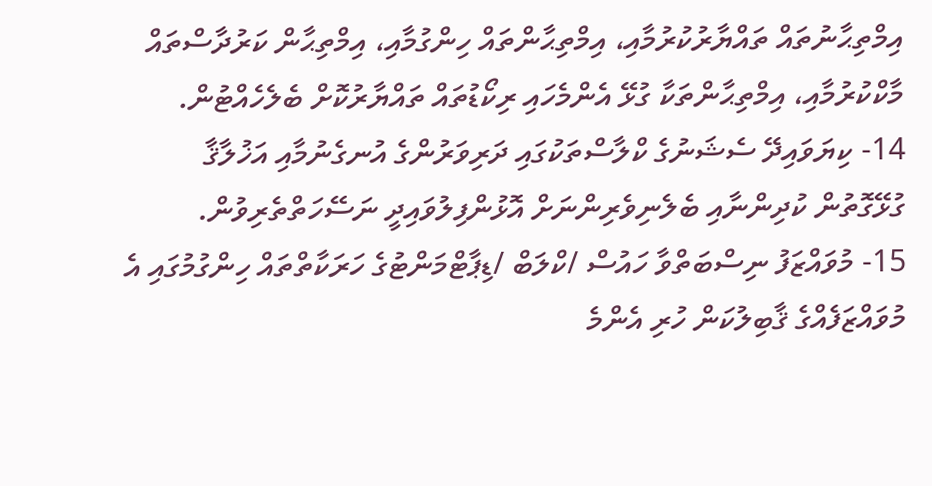އިމްތިޙާނުތައް ތައްޔާރުކުރުމާއި، އިމްތިޙާންތައް ހިންގުމާއި، އިމްތިޙާން ކަރުދާސްތައް މާކްކުރުމާއި، އިމްތިޙާންތަކާ ގުޅޭ އެންމެހައި ރިކޯޑުތައް ތައްޔާރުކޮށް ބެލެހެއްޓުން.
14- ކިޔަވައިދޭ ސެޝަނުގެ ކްލާސްތަކުގައި ދަރިވަރުންގެ އުނގެނުމާއި އަޚުލާޤާ ގުޅޭގޮތުން ކުދިންނާއި ބެލެނިވެރިންނަށް އޮޅުންފިލުވައިދީ ނަސޭހަތްތެރިވުން.
15- މުވައްޒަފު ނިސްބަތްވާ ހައުސް /ކްލަބް /ޑިޕާޓްމަންޓުގެ ހަރަކާތްތައް ހިންގުމުގައި އެ މުވައްޒަފެއްގެ ޤާބިލުކަން ހުރި އެންމެ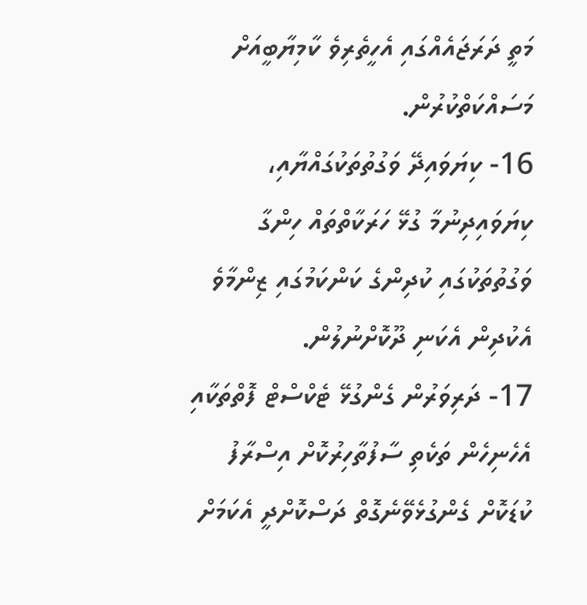މަތީ ދަރަޖައެއްގައި އެހީތެރިވެ ކާމިޔާބީއަށް މަސައްކަތްކުރުން.
16- ކިޔަވައިދޭ ވަގުތުތަކުގައްޔާއި، ކިޔަވައިދިނުމާ ގުޅޭ ހަރަކާތްތައް ހިންގާ ވަގުތުތަކުގައި ކުދިންގެ ކަންކަމުގައި ޒިންމާވެ އެކުދިން އެކަނި ދޫކޮށްނުލުން.
17- ދަރިވަރުން ގެންގުޅޭ ޓެކްސްޓް ފޮތްތަކާއި އެހެނިހެން ތަކެތި ސާފުތާހިރުކޮށް އިސްރާފު ކުޑަކޮށް ގެންގުޅެވޭނެގޮތް ދަސްކޮށްދީ އެކަމަށް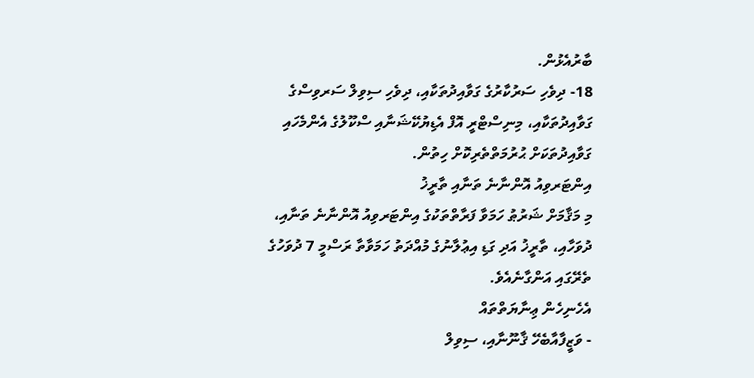ބާރުއެޅުން.
18- ދިވެހި ސަރުކާރުގެ ގަވާއިދުތަކާއި، ދިވެހި ސިވިލް ސަރވިސްގެ ގަވާއިދުތަކާއި، މިނިސްޓްރީ އޮފް އެޑިޔުކޭޝަނާއި ސްކޫލުގެ އެންމެހައި ގަވާއިދުތަކަށް ޙުރުމަތްތެރިކޮށް ހިތުން.
އިންޓަރވިއު އޮންނާނެ ތަނާއި ތާރީޚު
މި މަޤާމަށް ޝަރުޠު ހަމަވާ ފަރާތްތަކުގެ އިންޓަރވިއު އޮންނާނެ ތަނާއި، ދުވަހާއި، ތާރީޚު އަދި ގަޑި އިޢުލާނުގެ މުއްދަތު ހަމަވާތާ ރަސްމީ 7 ދުވަހުގެ ތެރޭގައި އަންގާނެއެވެ.
އެހެނިހެން ޢިނާޔަތްތައް
- ވަޒީފާއާބެހޭ ޤާނޫނާއި، ސިވިލް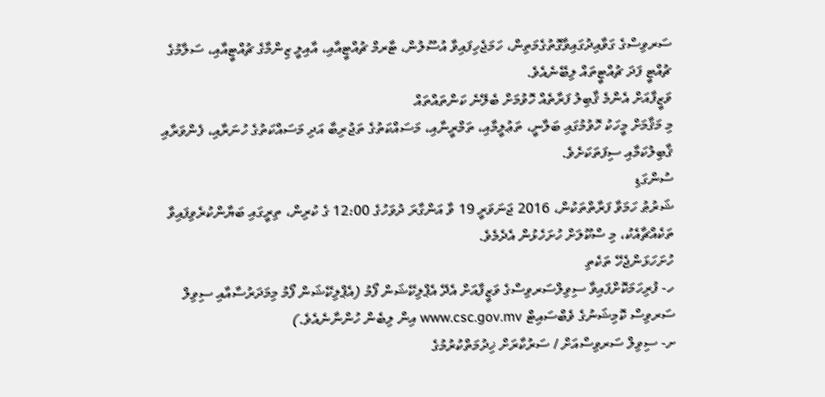ސަރވިސްގެ ގަވާއިދުގައިވާގޮތުގެމަތިން، ހަމަޖެހިފައިވާ އުސޫލުން، ޓާރމް ޗުއްޓީއާއި، އާއިލީ ޒިންމާގެ ޗުއްޓީއާއި، ސަލާމުގެ ޗުއްޓީ ފަދަ ޗުއްޓީތައް ލިބޭނެއެވެ.
ވަޒީފާއަށް އެންމެ ޤާބިލު ފަރާތެއް ހޮވުމަށް ބެލޭނެ ކަންތައްތައް
މި މަޤާމަށް މީހަކު ހޮވުމުގައި ބަލާނީ، ތަޢުލީމާއި، ތަމްރީނާއި، މަސައްކަތުގެ ތަޖުރިބާ އަދި މަސައްކަތުގެ ހުނަރާއި، ފެންވަރާއި ޤާބިލުކަމާއި ސިފަތަކަށެވެ.
ސުންގަޑި
ޝަރުޠު ހަމަވާ ފަރާތްތަކުން، 2016 ޖަނަވަރީ 19 ވާ އަންގާރަ ދުވަހުގެ 12:00 ގެ ކުރިން، ތިރީގައި ބަޔާންކުރެވިފައިވާ ތަކެއްޗާއެކު، މި ސްކޫލަށް ހުށަހެޅުން އެދެމެވެ.
ހުށަހަޅަންޖެހޭ ތަކެތި
ހ- ފުރިހަމަކޮށްފައިވާ ސިވިލްސަރވިސްގެ ވަޒީފާއަށް އެދޭ އެޕްލިކޭޝަން ފޯމު (އެޕްލިކޭޝަން ފޯމު މިމަދަރުސާއާއި ސިވިލް ސަރވިސް ކޮމިޝަނުގެ ވެބްސައިޓް www.csc.gov.mv އިން ލިބެން ހުންނާނެއެވެ.)
ށ- ސިވިލް ސަރވިސްއަށް / ސަރުކާރަށް ޚިދުމަތްކުރުމުގެ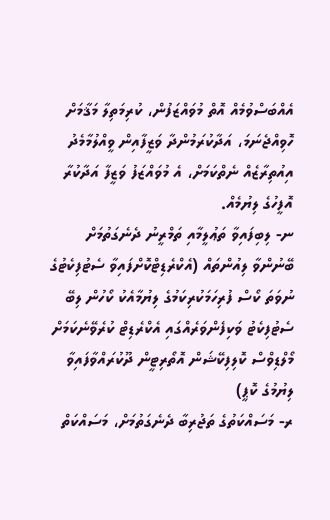އެއްބަސްވުމެއް އޮތް މުވައްޒަފުން، ކުރިމަތިލާ މަޤާމަށް ހޮވިއްޖެނަމަ، އަދާކުރަމުންދާ ވަޒީފާއިން ވީއްލުމާމެދު އިއުތިރާޒެއް ނެތްކަމަށް، އެ މުވައްޒަފު ވަޒީފާ އަދާކުރާ އޮފީހުގެ ލިޔުމެއް.
ނ- ލިބިފައިވާ ތަޢުލީމާއި ތަމްރީނު ދެނެގަތުމަށް ބޭނުންވާ ލިއުންތައް (އެކްރެޑިޓްކޮށްފައިވާ ސެޓުފިކެޓުގެ ނުވަތަ ކޯސް ފުރިހަމަކުރިކަމުގެ ލިޔުމާއެކު ކޯހުން ލިބޭ ސެޓުފިކެޓު ވަކިފެންވަރެއްގައި އެކްރެޑިޓް ކުރެވޭނެކަމަށް މޯލްޑިވްސް ކޮލިފިކޭޝަން އޮތޯރިޓީން ދޫކުރައްވާފައިވާ ލިޔުމުގެ ކޮޕީ)
ރ- މަސައްކަތުގެ ތަޖުރިބާ ދެނެގަތުމަށް، މަސައްކަތް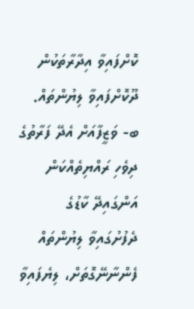ކޮށްފައިވާ އިދާރާތަކުން ދޫކޮށްފައިވާ ލިޔުންތައް.
ބ- ވަޒީފާއަށް އެދޭ ފަރާތުގެ ދިވެހި ރައްޔިތެއްކަން އަންގައިދޭ ކާޑުގެ ދެފުށުގައިވާ ލިޔުންތައް ފެންނާނޭގޮތަށް، ލިޔެފައިވާ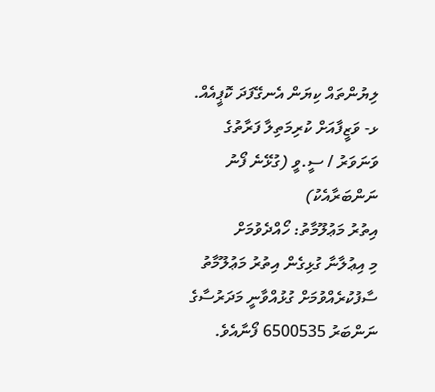ލިޔުންތައް ކިޔަން އެނގޭފަދަ ކޮޕީއެއް.
ޅ- ވަޒީފާއަށް ކުރިމަތިލާ ފަރާތުގެ ވަނަވަރު / ސީ.ވީ (ގުޅޭނެ ފޯނު ނަންބަރާއެކު)
އިތުރު މަޢުލޫމާތު: ހޯއްދެވުމަށް
މި އިޢުލާނާ ގުޅިގެން އިތުރު މަޢުލޫމާތު ސާފުކުރެއްވުމަށް ގުޅުއްވާނީ މަދަރުސާގެ ނަންބަރު 6500535 ފޯނާއެވެ.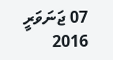07 ޖަނަވަރީ 2016